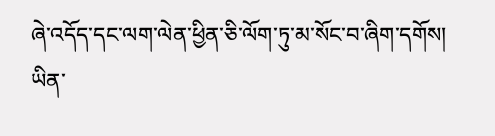ཞེ་འདོད་དང་ལག་ལེན་ཕྱིན་ཅི་ལོག་ཏུ་མ་སོང་བ་ཞིག་དགོས།
ཡིན་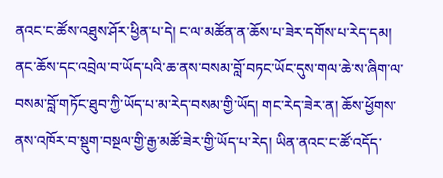ནའང་ང་ཚོས་འཐུས་ཤོར་ཕྱིན་པ་དེ། ང་ལ་མཚོན་ན་ཆོས་པ་ཟེར་དགོས་པ་རེད་དམ། ནང་ཆོས་དང་འབྲེལ་བ་ཡོད་པའི་ཆ་ནས་བསམ་བློ་བཏང་ཡོང་དུས་གལ་ཆེ་ས་ཞིག་ལ་བསམ་བློ་གཏོང་ཐུབ་ཀྱི་ཡོད་པ་མ་རེད་བསམ་གྱི་ཡོད། གང་རེད་ཟེར་ན། ཆོས་ཕྱོགས་ནས་འཁོར་བ་སྡུག་བསྔལ་གྱི་རྒྱ་མཚོ་ཟེར་གྱི་ཡོད་པ་རེད། ཡིན་ནའང་ང་ཚོ་འདོད་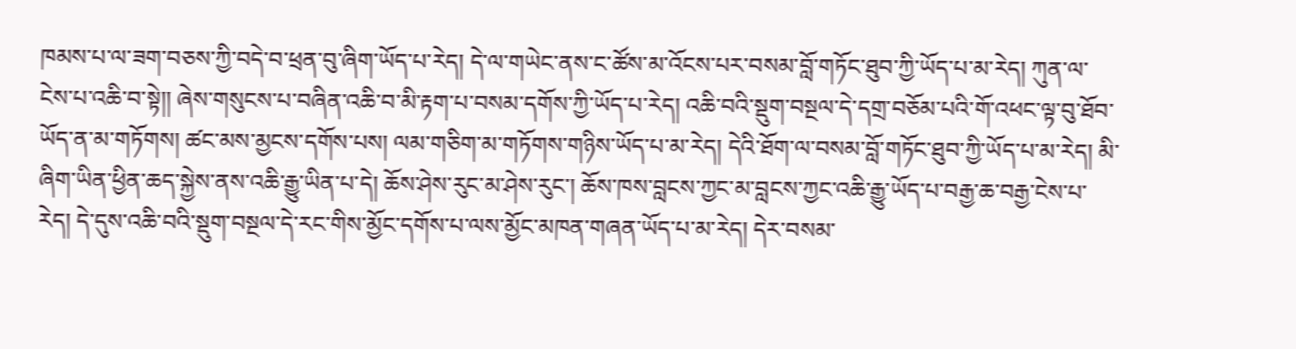ཁམས་པ་ལ་ཟག་བཅས་ཀྱི་བདེ་བ་ཕྲན་བུ་ཞིག་ཡོད་པ་རེད། དེ་ལ་གཡེང་ནས་ང་ཚོས་མ་འོངས་པར་བསམ་བློ་གཏོང་ཐུབ་ཀྱི་ཡོད་པ་མ་རེད། ཀུན་ལ་ངེས་པ་འཆི་བ་སྟེ།། ཞེས་གསུངས་པ་བཞིན་འཆི་བ་མི་རྟག་པ་བསམ་དགོས་ཀྱི་ཡོད་པ་རེད། འཆི་བའི་སྡུག་བསྔལ་དེ་དགྲ་བཅོམ་པའི་གོ་འཕང་ལྟ་བུ་ཐོབ་ཡོད་ན་མ་གཏོགས། ཚང་མས་མྱངས་དགོས་པས། ལམ་གཅིག་མ་གཏོགས་གཉིས་ཡོད་པ་མ་རེད། དེའི་ཐོག་ལ་བསམ་བློ་གཏོང་ཐུབ་ཀྱི་ཡོད་པ་མ་རེད། མི་ཞིག་ཡིན་ཕྱིན་ཆད་སྐྱེས་ནས་འཆི་རྒྱུ་ཡིན་པ་དེ། ཆོས་ཤེས་རུང་མ་ཤེས་རུང་། ཆོས་ཁས་བླངས་ཀྱང་མ་བླངས་ཀྱང་འཆི་རྒྱུ་ཡོད་པ་བརྒྱ་ཆ་བརྒྱ་ངེས་པ་རེད། དེ་དུས་འཆི་བའི་སྡུག་བསྔལ་དེ་རང་གིས་མྱོང་དགོས་པ་ལས་མྱོང་མཁན་གཞན་ཡོད་པ་མ་རེད། དེར་བསམ་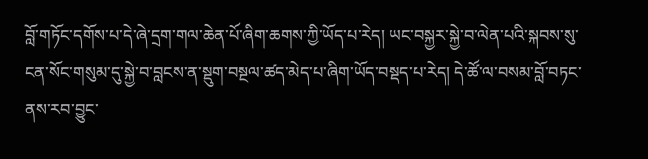བློ་གཏོང་དགོས་པ་དེ་ཞེ་དྲག་གལ་ཆེན་པོ་ཞིག་ཆགས་ཀྱི་ཡོད་པ་རེད། ཡང་བསྐྱར་སྐྱེ་བ་ལེན་པའི་སྐབས་སུ་ངན་སོང་གསུམ་དུ་སྐྱེ་བ་བླངས་ན་སྡུག་བསྔལ་ཚད་མེད་པ་ཞིག་ཡོད་བསྡད་པ་རེད། དེ་ཚོ་ལ་བསམ་བློ་བཏང་ནས་རབ་བྱུང་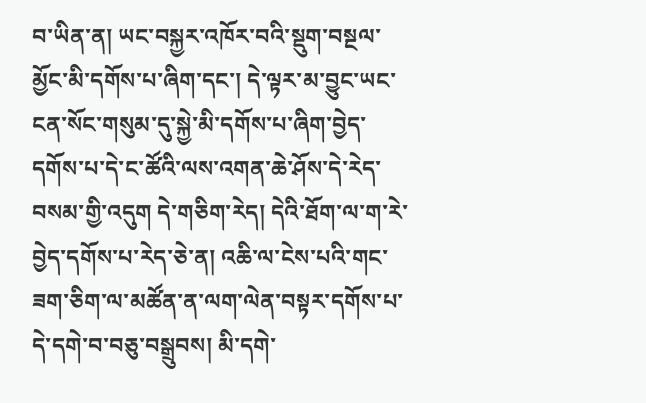བ་ཡིན་ན། ཡང་བསྐྱར་འཁོར་བའི་སྡུག་བསྔལ་མྱོང་མི་དགོས་པ་ཞིག་དང་། དེ་ལྟར་མ་བྱུང་ཡང་ངན་སོང་གསུམ་དུ་སྐྱེ་མི་དགོས་པ་ཞིག་བྱེད་དགོས་པ་དེ་ང་ཚོའི་ལས་འགན་ཆེ་ཤོས་དེ་རེད་བསམ་གྱི་འདུག དེ་གཅིག་རེད། དེའི་ཐོག་ལ་ག་རེ་བྱེད་དགོས་པ་རེད་ཅེ་ན། འཆི་ལ་ངེས་པའི་གང་ཟག་ཅིག་ལ་མཚོན་ན་ལག་ལེན་བསྟར་དགོས་པ་དེ་དགེ་བ་བཅུ་བསྒྲུབས། མི་དགེ་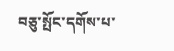བཅུ་སྤོང་དགོས་པ་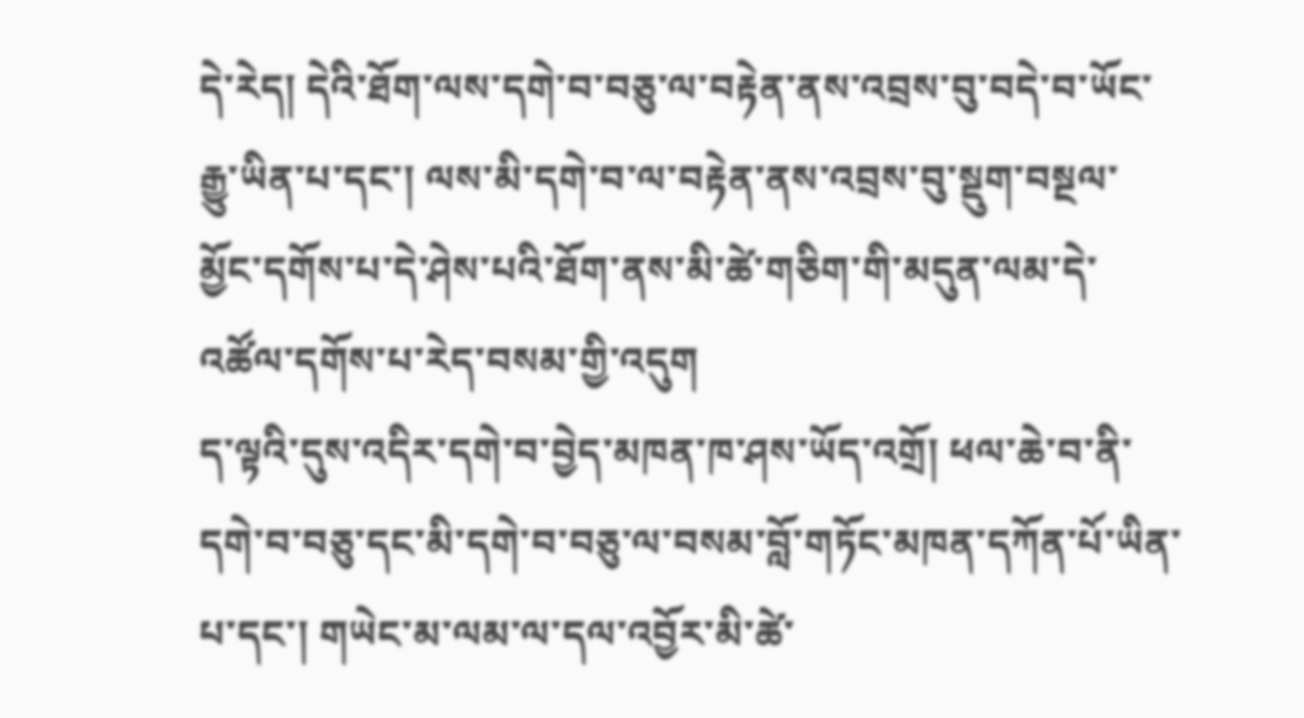དེ་རེད། དེའི་ཐོག་ལས་དགེ་བ་བཅུ་ལ་བརྟེན་ནས་འབྲས་བུ་བདེ་བ་ཡོང་རྒྱུ་ཡིན་པ་དང་། ལས་མི་དགེ་བ་ལ་བརྟེན་ནས་འབྲས་བུ་སྡུག་བསྔལ་མྱོང་དགོས་པ་དེ་ཤེས་པའི་ཐོག་ནས་མི་ཚེ་གཅིག་གི་མདུན་ལམ་དེ་འཚོལ་དགོས་པ་རེད་བསམ་གྱི་འདུག
ད་ལྟའི་དུས་འདིར་དགེ་བ་བྱེད་མཁན་ཁ་ཤས་ཡོད་འགྲོ། ཕལ་ཆེ་བ་ནི་དགེ་བ་བཅུ་དང་མི་དགེ་བ་བཅུ་ལ་བསམ་བློ་གཏོང་མཁན་དཀོན་པོ་ཡིན་པ་དང་། གཡེང་མ་ལམ་ལ་དལ་འབྱོར་མི་ཚེ་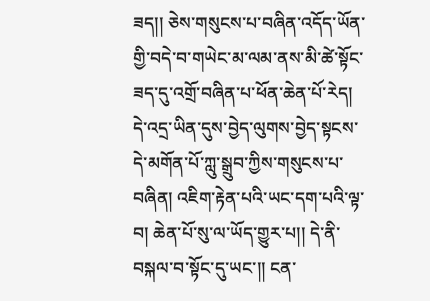ཟད།། ཅེས་གསུངས་པ་བཞིན་འདོད་ཡོན་གྱི་བདེ་བ་གཡེང་མ་ལམ་ནས་མི་ཚེ་སྟོང་ཟད་དུ་འགྲོ་བཞིན་པ་ཕོན་ཆེན་པོ་རེད། དེ་འདྲ་ཡིན་དུས་བྱེད་ལུགས་བྱེད་སྟངས་དེ་མགོན་པོ་ཀླུ་སྒྲུབ་ཀྱིས་གསུངས་པ་བཞིན། འཇིག་རྟེན་པའི་ཡང་དག་པའི་ལྟ་བ། ཆེན་པོ་སུ་ལ་ཡོད་གྱུར་པ།། དེ་ནི་བསྐལ་བ་སྟོང་དུ་ཡང་།། ངན་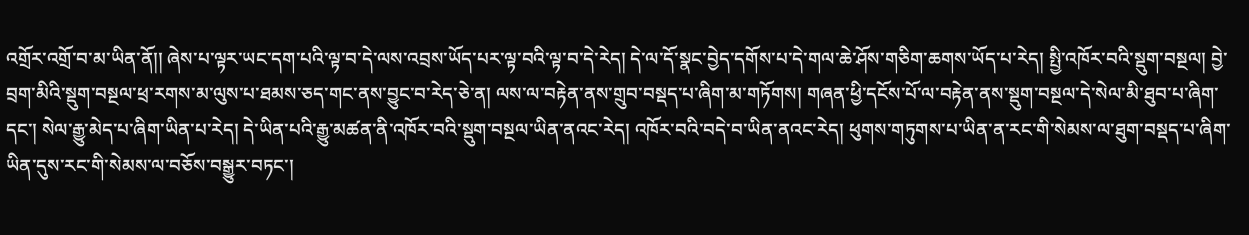འགྲོར་འགྲོ་བ་མ་ཡིན་ནོ།། ཞེས་པ་ལྟར་ཡང་དག་པའི་ལྟ་བ་དེ་ལས་འབྲས་ཡོད་པར་ལྟ་བའི་ལྟ་བ་དེ་རེད། དེ་ལ་དོ་སྣང་བྱེད་དགོས་པ་དེ་གལ་ཆེ་ཤོས་གཅིག་ཆགས་ཡོད་པ་རེད། སྤྱི་འཁོར་བའི་སྡུག་བསྔལ། བྱེ་བྲག་མིའི་སྡུག་བསྔལ་ཕྲ་རགས་མ་ལུས་པ་ཐམས་ཅད་གང་ནས་བྱུང་བ་རེད་ཅེ་ན། ལས་ལ་བརྟེན་ནས་གྲུབ་བསྡད་པ་ཞིག་མ་གཏོགས། གཞན་ཕྱི་དངོས་པོ་ལ་བརྟེན་ནས་སྡུག་བསྔལ་དེ་སེལ་མི་ཐུབ་པ་ཞིག་དང་། སེལ་རྒྱུ་མེད་པ་ཞིག་ཡིན་པ་རེད། དེ་ཡིན་པའི་རྒྱུ་མཚན་ནི་འཁོར་བའི་སྡུག་བསྔལ་ཡིན་ནའང་རེད། འཁོར་བའི་བདེ་བ་ཡིན་ནའང་རེད། ཕུགས་གཏུགས་པ་ཡིན་ན་རང་གི་སེམས་ལ་ཐུག་བསྡད་པ་ཞིག་ཡིན་དུས་རང་གི་སེམས་ལ་བཅོས་བསྒྱུར་བཏང་།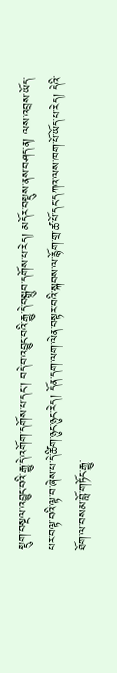སྡུག་བསྔལ་འབྱུང་བའི་རྒྱུ་དེ་འགོག་དགོས་པ་དང་། བདེ་བ་འབྱུང་བའི་རྒྱུ་དེ་བསྒྲུབ་དགོས་པ་རེད། མདོར་བསྡུས་ནས་བཤད་ན། ལས་འབྲས་ཡོད་པར་བལྟ་བའི་ལྟ་བ་ཞེས་པ་དེ་ཚིག་ཉུང་ཉུང་རེད། དོན་དག་ལག་ལེན་བསྟར་བའི་སྐབས་ལ་རྙོག་གྲ་ཚ་པོ་དང་དཀའ་ལས་ཁག་པོ་ཡོད་པ་རེད། དེའི་ཐོག་ལ་བསམ་བློ་གཏོང་རྒྱུ་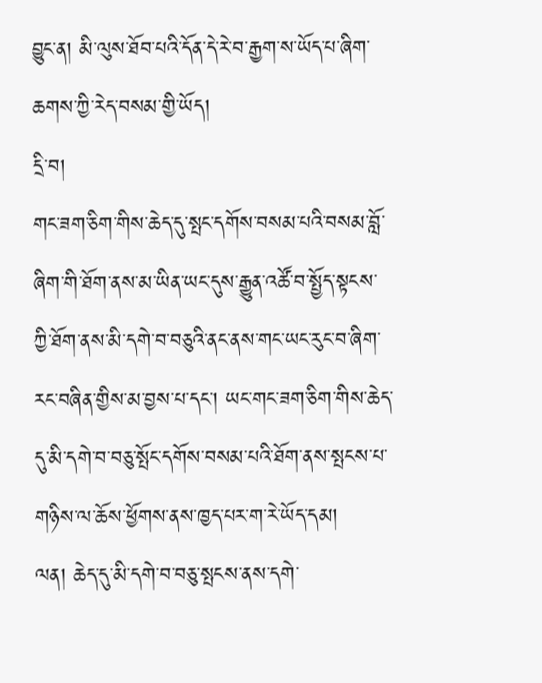བྱུང་ན། མི་ལུས་ཐོབ་པའི་དོན་དེ་རེ་བ་རྒྱག་ས་ཡོད་པ་ཞིག་ཆགས་ཀྱི་རེད་བསམ་གྱི་ཡོད།
དྲི་བ།
གང་ཟག་ཅིག་གིས་ཆེད་དུ་སྤང་དགོས་བསམ་པའི་བསམ་བློ་ཞིག་གི་ཐོག་ནས་མ་ཡིན་ཡང་དུས་རྒྱུན་འཚོ་བ་སྤྱོད་སྟངས་ཀྱི་ཐོག་ནས་མི་དགེ་བ་བཅུའི་ནང་ནས་གང་ཡང་རུང་བ་ཞིག་རང་བཞིན་གྱིས་མ་བྱས་པ་དང་། ཡང་གང་ཟག་ཅིག་གིས་ཆེད་དུ་མི་དགེ་བ་བཅུ་སྤོང་དགོས་བསམ་པའི་ཐོག་ནས་སྤངས་པ་གཉིས་ལ་ཆོས་ཕྱོགས་ནས་ཁྱད་པར་ག་རེ་ཡོད་དམ།
ལན། ཆེད་དུ་མི་དགེ་བ་བཅུ་སྤངས་ནས་དགེ་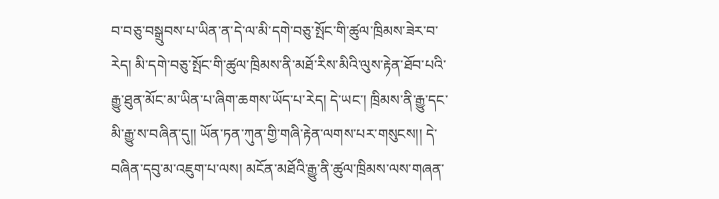བ་བཅུ་བསྒྲུབས་པ་ཡིན་ན་དེ་ལ་མི་དགེ་བཅུ་སྤོང་གི་ཚུལ་ཁྲིམས་ཟེར་བ་རེད། མི་དགེ་བཅུ་སྤོང་གི་ཚུལ་ཁྲིམས་ནི་མཐོ་རིས་མིའི་ལུས་རྟེན་ཐོབ་པའི་རྒྱུ་ཐུན་མོང་མ་ཡིན་པ་ཞིག་ཆགས་ཡོད་པ་རེད། དེ་ཡང་། ཁྲིམས་ནི་རྒྱུ་དང་མི་རྒྱུ་ས་བཞིན་དུ།། ཡོན་ཏན་ཀུན་གྱི་གཞི་རྟེན་ལགས་པར་གསུངས།། དེ་བཞིན་དབུ་མ་འཇུག་པ་ལས། མངོན་མཐོའི་རྒྱུ་ནི་ཚུལ་ཁྲིམས་ལས་གཞན་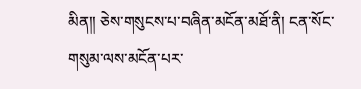མིན།། ཅེས་གསུངས་པ་བཞིན་མངོན་མཐོ་ནི། ངན་སོང་གསུམ་ལས་མངོན་པར་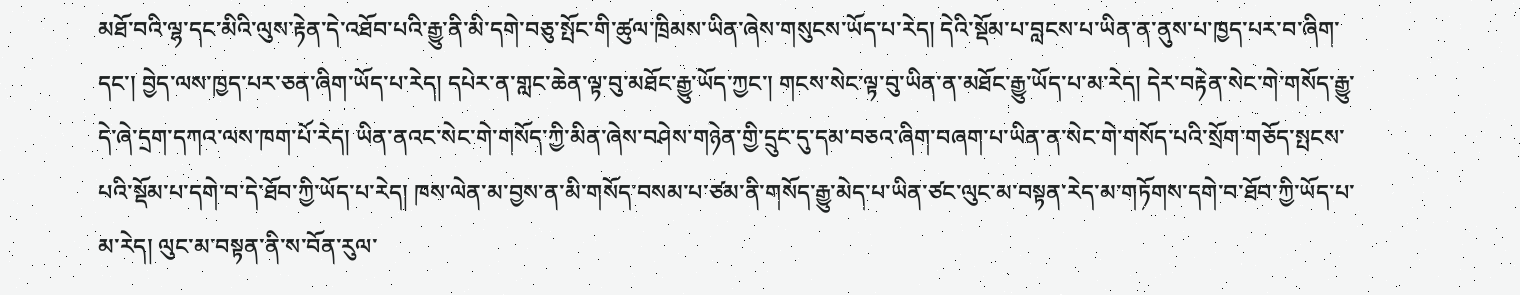མཐོ་བའི་ལྷ་དང་མིའི་ལུས་རྟེན་དེ་འཐོབ་པའི་རྒྱུ་ནི་མི་དགེ་བཅུ་སྤོང་གི་ཚུལ་ཁྲིམས་ཡིན་ཞེས་གསུངས་ཡོད་པ་རེད། དེའི་སྡོམ་པ་བླངས་པ་ཡིན་ན་ནུས་པ་ཁྱད་པར་བ་ཞིག་དང་། བྱེད་ལས་ཁྱད་པར་ཅན་ཞིག་ཡོད་པ་རེད། དཔེར་ན་གླང་ཆེན་ལྟ་བུ་མཐོང་རྒྱུ་ཡོད་ཀྱང་། གངས་སེང་ལྟ་བུ་ཡིན་ན་མཐོང་རྒྱུ་ཡོད་པ་མ་རེད། དེར་བརྟེན་སེང་གེ་གསོད་རྒྱུ་དེ་ཞེ་དྲག་དཀའ་ལས་ཁག་པོ་རེད། ཡིན་ནའང་སེང་གེ་གསོད་ཀྱི་མིན་ཞེས་བཤེས་གཉེན་གྱི་དྲུང་དུ་དམ་བཅའ་ཞིག་བཞག་པ་ཡིན་ན་སེང་གེ་གསོད་པའི་སྲོག་གཅོད་སྤངས་པའི་སྡོམ་པ་དགེ་བ་དེ་ཐོབ་ཀྱི་ཡོད་པ་རེད། ཁས་ལེན་མ་བྱས་ན་མི་གསོད་བསམ་པ་ཙམ་ནི་གསོད་རྒྱུ་མེད་པ་ཡིན་ཙང་ལུང་མ་བསྟན་རེད་མ་གཏོགས་དགེ་བ་ཐོབ་ཀྱི་ཡོད་པ་མ་རེད། ལུང་མ་བསྟན་ནི་ས་བོན་རུལ་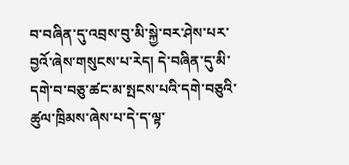བ་བཞིན་དུ་འབྲས་བུ་མི་སྐྱེ་བར་ཤེས་པར་བྱའོ་ཞེས་གསུངས་པ་རེད། དེ་བཞིན་དུ་མི་དགེ་བ་བཅུ་ཚང་མ་སྤངས་པའི་དགེ་བཅུའི་ཚུལ་ཁྲིམས་ཞེས་པ་དེ་ད་ལྟ་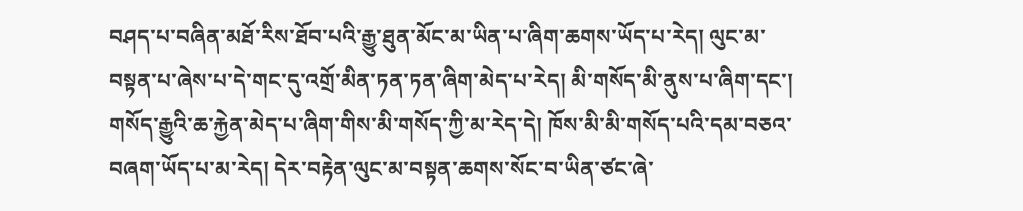བཤད་པ་བཞིན་མཐོ་རིས་ཐོབ་པའི་རྒྱུ་ཐུན་མོང་མ་ཡིན་པ་ཞིག་ཆགས་ཡོད་པ་རེད། ལུང་མ་བསྟན་པ་ཞེས་པ་དེ་གང་དུ་འགྲོ་མིན་ཏན་ཏན་ཞིག་མེད་པ་རེད། མི་གསོད་མི་ནུས་པ་ཞིག་དང་། གསོད་རྒྱུའི་ཆ་རྐྱེན་མེད་པ་ཞིག་གིས་མི་གསོད་ཀྱི་མ་རེད་དེ། ཁོས་མི་མི་གསོད་པའི་དམ་བཅའ་བཞག་ཡོད་པ་མ་རེད། དེར་བརྟེན་ལུང་མ་བསྟན་ཆགས་སོང་བ་ཡིན་ཙང་ཞེ་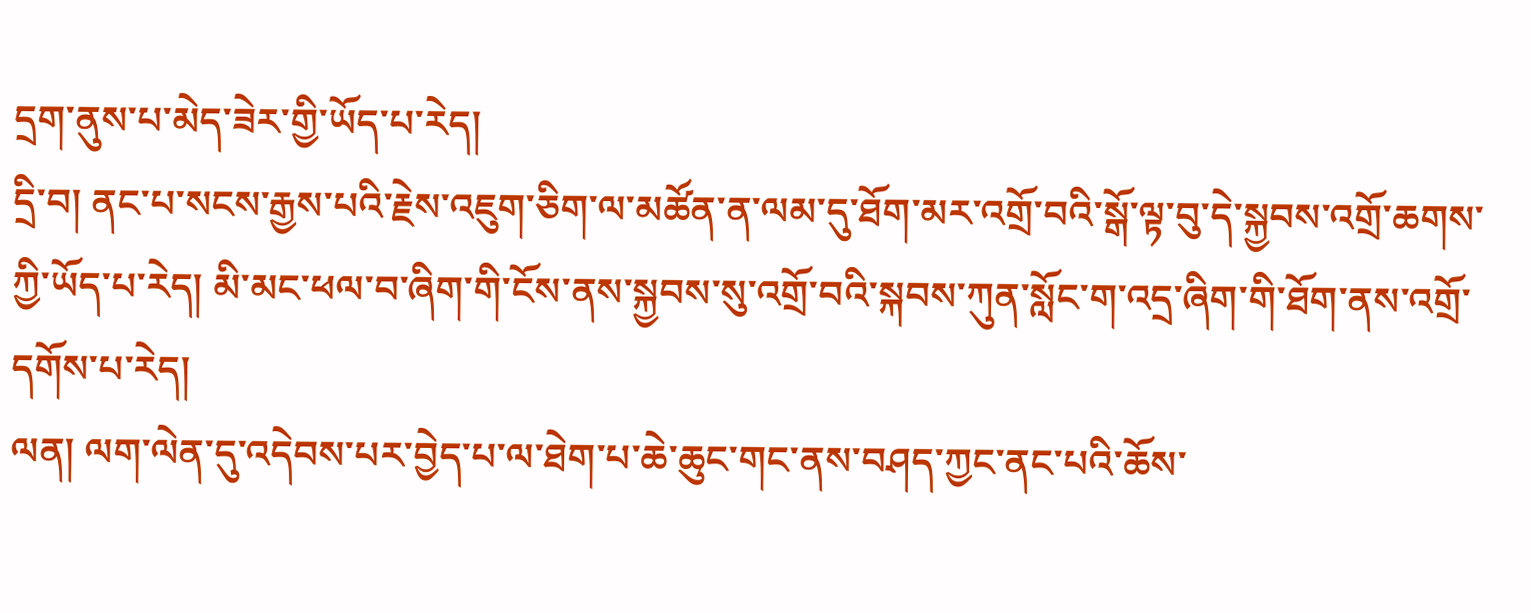དྲག་ནུས་པ་མེད་ཟེར་གྱི་ཡོད་པ་རེད།
དྲི་བ། ནང་པ་སངས་རྒྱས་པའི་རྗེས་འཇུག་ཅིག་ལ་མཚོན་ན་ལམ་དུ་ཐོག་མར་འགྲོ་བའི་སྒོ་ལྟ་བུ་དེ་སྐྱབས་འགྲོ་ཆགས་ཀྱི་ཡོད་པ་རེད། མི་མང་ཕལ་བ་ཞིག་གི་ངོས་ནས་སྐྱབས་སུ་འགྲོ་བའི་སྐབས་ཀུན་སློང་ག་འདྲ་ཞིག་གི་ཐོག་ནས་འགྲོ་དགོས་པ་རེད།
ལན། ལག་ལེན་དུ་འདེབས་པར་བྱེད་པ་ལ་ཐེག་པ་ཆེ་ཆུང་གང་ནས་བཤད་ཀྱང་ནང་པའི་ཆོས་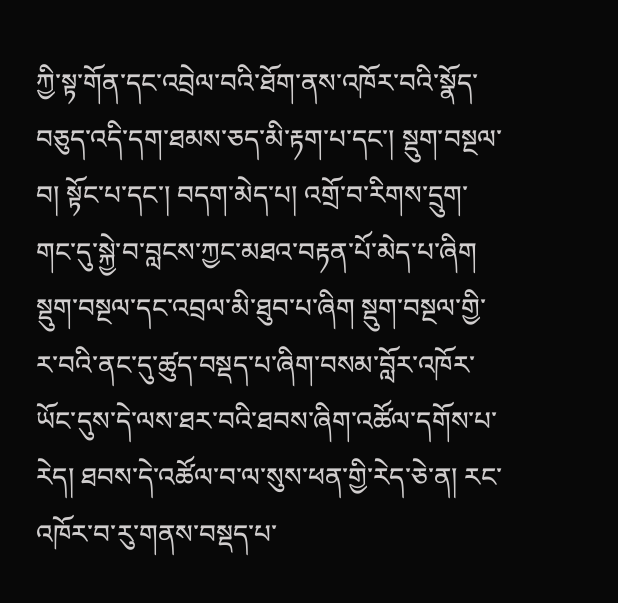ཀྱི་སྟ་གོན་དང་འབྲེལ་བའི་ཐོག་ནས་འཁོར་བའི་སྣོད་བཅུད་འདི་དག་ཐམས་ཅད་མི་རྟག་པ་དང་། སྡུག་བསྔལ་བ། སྟོང་པ་དང་། བདག་མེད་པ། འགྲོ་བ་རིགས་དྲུག་གང་དུ་སྐྱེ་བ་བླངས་ཀྱང་མཐའ་བརྟན་པོ་མེད་པ་ཞིག སྡུག་བསྔལ་དང་འབྲལ་མི་ཐུབ་པ་ཞིག སྡུག་བསྔལ་གྱི་ར་བའི་ནང་དུ་ཚུད་བསྡད་པ་ཞིག་བསམ་བློར་འཁོར་ཡོང་དུས་དེ་ལས་ཐར་བའི་ཐབས་ཞིག་འཚོལ་དགོས་པ་རེད། ཐབས་དེ་འཚོལ་བ་ལ་སུས་ཕན་གྱི་རེད་ཅེ་ན། རང་འཁོར་བ་རུ་གནས་བསྡད་པ་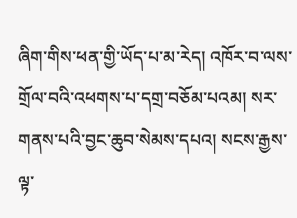ཞིག་གིས་ཕན་གྱི་ཡོད་པ་མ་རེད། འཁོར་བ་ལས་གྲོལ་བའི་འཕགས་པ་དགྲ་བཅོམ་པའམ། སར་གནས་པའི་བྱང་ཆུབ་སེམས་དཔའ། སངས་རྒྱས་ལྟ་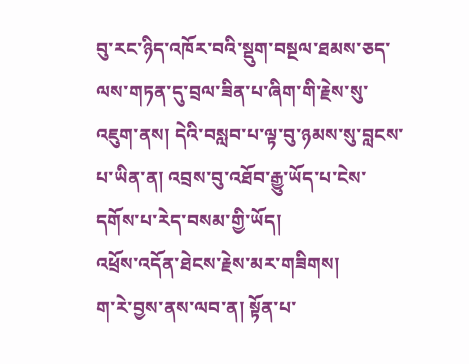བུ་རང་ཉིད་འཁོར་བའི་སྡུག་བསྔལ་ཐམས་ཅད་ལས་གཏན་དུ་བྲལ་ཟིན་པ་ཞིག་གི་རྗེས་སུ་འཇུག་ནས། དེའི་བསླབ་པ་ལྟ་བུ་ཉམས་སུ་བླངས་པ་ཡིན་ན། འབྲས་བུ་འཐོབ་རྒྱུ་ཡོད་པ་ངེས་དགོས་པ་རེད་བསམ་གྱི་ཡོད།
འཕྲོས་འདོན་ཐེངས་རྗེས་མར་གཟིགས།
ག་རེ་བྱས་ནས་ལབ་ན། སྟོན་པ་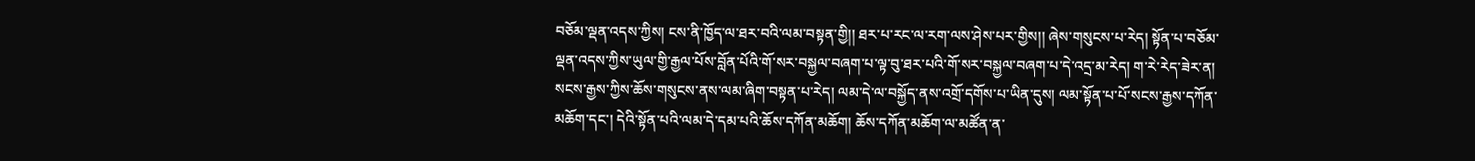བཅོམ་ལྡན་འདས་ཀྱིས། ངས་ནི་ཁྱོད་ལ་ཐར་བའི་ལམ་བསྟན་གྱི།། ཐར་པ་རང་ལ་རག་ལས་ཤེས་པར་གྱིས།། ཞེས་གསུངས་པ་རེད། སྟོན་པ་བཅོམ་ལྡན་འདས་ཀྱིས་ཡུལ་གྱི་རྒྱལ་པོས་བློན་པོའི་གོ་སར་བསྐྱལ་བཞག་པ་ལྟ་བུ་ཐར་པའི་གོ་སར་བསྐྱལ་བཞག་པ་དེ་འདྲ་མ་རེད། ག་རེ་རེད་ཟེར་ན། སངས་རྒྱས་ཀྱིས་ཆོས་གསུངས་ནས་ལམ་ཞིག་བསྟན་པ་རེད། ལམ་དེ་ལ་བསྐྱོད་ནས་འགྲོ་དགོས་པ་ཡིན་དུས། ལམ་སྟོན་པ་པོ་སངས་རྒྱས་དཀོན་མཆོག་དང་། དེའི་སྟོན་པའི་ལམ་དེ་དམ་པའི་ཆོས་དཀོན་མཆོག། ཆོས་དཀོན་མཆོག་ལ་མཚོན་ན་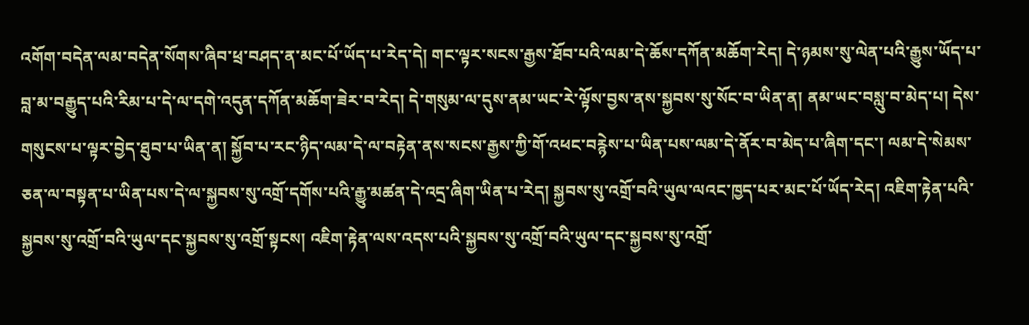འགོག་བདེན་ལམ་བདེན་སོགས་ཞིབ་ཕྲ་བཤད་ན་མང་པོ་ཡོད་པ་རེད་དེ། གང་ལྟར་སངས་རྒྱས་ཐོབ་པའི་ལམ་དེ་ཆོས་དཀོན་མཆོག་རེད། དེ་ཉམས་སུ་ལེན་པའི་རྒྱུས་ཡོད་པ་བླ་མ་བརྒྱུད་པའི་རིམ་པ་དེ་ལ་དགེ་འདུན་དཀོན་མཆོག་ཟེར་བ་རེད། དེ་གསུམ་ལ་དུས་ནམ་ཡང་རེ་ལྟོས་བྱས་ནས་སྐྱབས་སུ་སོང་བ་ཡིན་ན། ནམ་ཡང་བསླུ་བ་མེད་པ། དེས་གསུངས་པ་ལྟར་བྱེད་ཐུབ་པ་ཡིན་ན། སྐྱོབ་པ་རང་ཉིད་ལམ་དེ་ལ་བརྟེན་ནས་སངས་རྒྱས་ཀྱི་གོ་འཕང་བརྙེས་པ་ཡིན་པས་ལམ་དེ་ནོར་བ་མེད་པ་ཞིག་དང་། ལམ་དེ་སེམས་ཅན་ལ་བསྟན་པ་ཡིན་པས་དེ་ལ་སྐྱབས་སུ་འགྲོ་དགོས་པའི་རྒྱུ་མཚན་དེ་འདྲ་ཞིག་ཡིན་པ་རེད། སྐྱབས་སུ་འགྲོ་བའི་ཡུལ་ལའང་ཁྱད་པར་མང་པོ་ཡོད་རེད། འཇིག་རྟེན་པའི་སྐྱབས་སུ་འགྲོ་བའི་ཡུལ་དང་སྐྱབས་སུ་འགྲོ་སྟངས། འཇིག་རྟེན་ལས་འདས་པའི་སྐྱབས་སུ་འགྲོ་བའི་ཡུལ་དང་སྐྱབས་སུ་འགྲོ་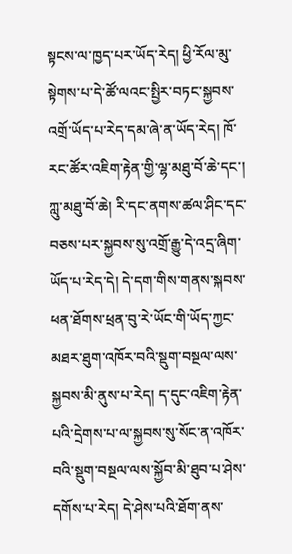སྟངས་ལ་ཁྱད་པར་ཡོད་རེད། ཕྱི་རོལ་མུ་སྟེགས་པ་དེ་ཚོ་ལའང་སྤྱིར་བཏང་སྐྱབས་འགྲོ་ཡོད་པ་རེད་དམ་ཞེ་ན་ཡོད་རེད། ཁོ་རང་ཚོར་འཇིག་རྟེན་གྱི་ལྷ་མཐུ་བོ་ཆེ་དང་། ཀླུ་མཐུ་བོ་ཆེ། རི་དང་ནགས་ཚལ་ཤིང་དང་བཅས་པར་སྐྱབས་སུ་འགྲོ་རྒྱུ་དེ་འདྲ་ཞིག་ཡོད་པ་རེད་དེ། དེ་དག་གིས་གནས་སྐབས་ཕན་ཐོགས་ཕྲན་བུ་རེ་ཡོང་གི་ཡོད་ཀྱང་མཐར་ཐུག་འཁོར་བའི་སྡུག་བསྔལ་ལས་སྐྱབས་མི་ནུས་པ་རེད། ད་དུང་འཇིག་རྟེན་པའི་དྲེགས་པ་ལ་སྐྱབས་སུ་སོང་ན་འཁོར་བའི་སྡུག་བསྔལ་ལས་སྐྱོབ་མི་ཐུབ་པ་ཤེས་དགོས་པ་རེད། དེ་ཤེས་པའི་ཐོག་ནས་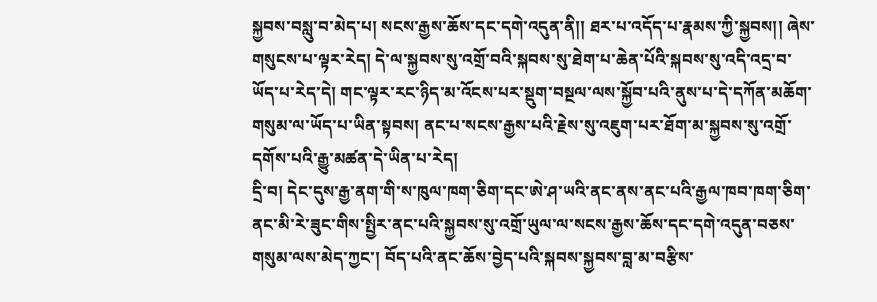སྐྱབས་བསླུ་བ་མེད་པ། སངས་རྒྱས་ཆོས་དང་དགེ་འདུན་ནི།། ཐར་པ་འདོད་པ་རྣམས་ཀྱི་སྐྱབས།། ཞེས་གསུངས་པ་ལྟར་རེད། དེ་ལ་སྐྱབས་སུ་འགྲོ་བའི་སྐབས་སུ་ཐེག་པ་ཆེན་པོའི་སྐབས་སུ་འདི་འདྲ་བ་ཡོད་པ་རེད་དེ། གང་ལྟར་རང་ཉིད་མ་འོངས་པར་སྡུག་བསྔལ་ལས་སྐྱོབ་པའི་ནུས་པ་དེ་དཀོན་མཆོག་གསུམ་ལ་ཡོད་པ་ཡིན་སྟབས། ནང་པ་སངས་རྒྱས་པའི་རྗེས་སུ་འཇུག་པར་ཐོག་མ་སྐྱབས་སུ་འགྲོ་དགོས་པའི་རྒྱུ་མཚན་དེ་ཡིན་པ་རེད།
དྲི་བ། དེང་དུས་རྒྱ་ནག་གི་ས་ཁུལ་ཁག་ཅིག་དང་ཨེ་ཤ་ཡའི་ནང་ནས་ནང་པའི་རྒྱལ་ཁབ་ཁག་ཅིག་ནང་མི་རེ་ཟུང་གིས་སྤྱིར་ནང་པའི་སྐྱབས་སུ་འགྲོ་ཡུལ་ལ་སངས་རྒྱས་ཆོས་དང་དགེ་འདུན་བཅས་གསུམ་ལས་མེད་ཀྱང་། བོད་པའི་ནང་ཆོས་བྱེད་པའི་སྐབས་སྐྱབས་བླ་མ་བརྩིས་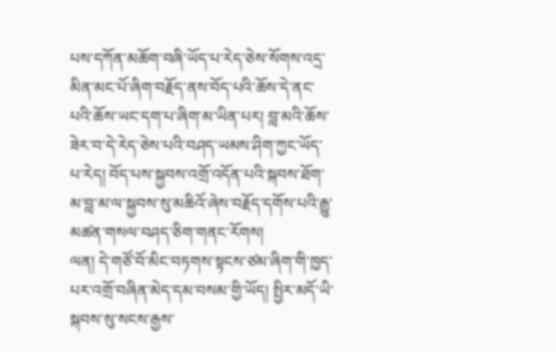པས་དཀོན་མཆོག་བཞི་ཡོད་པ་རེད་ཅེས་སོགས་འདྲ་མིན་མང་པོ་ཞིག་བརྗོད་ནས་བོད་པའི་ཆོས་དེ་ནང་པའི་ཆོས་ཡང་དག་པ་ཞིག་མ་ཡིན་པར། བླ་མའི་ཆོས་ཟེར་བ་དེ་རེད་ཅེས་པའི་བཤད་ཡམས་ཤིག་ཀྱང་ཡོད་པ་རེད། བོད་པས་སྐྱབས་འགྲོ་འདོན་པའི་སྐབས་ཐོག་མ་བླ་མ་ལ་སྐྱབས་སུ་མཆིའོ་ཞེས་བརྗོད་དགོས་པའི་རྒྱུ་མཚན་གསལ་བཤད་ཅིག་གནང་རོགས།
ལན། དེ་གཙོ་བོ་མིང་བཏགས་སྟངས་ཙམ་ཞིག་གི་ཁྱད་པར་འགྲོ་བཞིན་མེད་དམ་བསམ་གྱི་ཡོད། སྤྱིར་མདོ་ཡི་སྐབས་སུ་སངས་རྒྱས་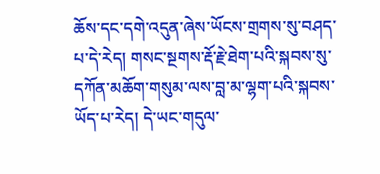ཆོས་དང་དགེ་འདུན་ཞེས་ཡོངས་གྲགས་སུ་བཤད་པ་དེ་རེད། གསང་སྔགས་རྡོ་རྗེ་ཐེག་པའི་སྐབས་སུ་དཀོན་མཆོག་གསུམ་ལས་བླ་མ་ལྷག་པའི་སྐབས་ཡོད་པ་རེད། དེ་ཡང་གདུལ་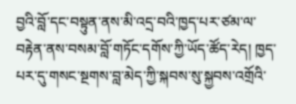བྱའི་བློ་དང་བསྟུན་ནས་མི་འདྲ་བའི་ཁྱད་པར་ཙམ་ལ་བརྟེན་ནས་བསམ་བློ་གཏོང་དགོས་ཀྱི་ཡོད་ཚོད་རེད། ཁྱད་པར་དུ་གསང་སྔགས་བླ་མེད་ཀྱི་སྐབས་སུ་སྐྱབས་འགྲོའི་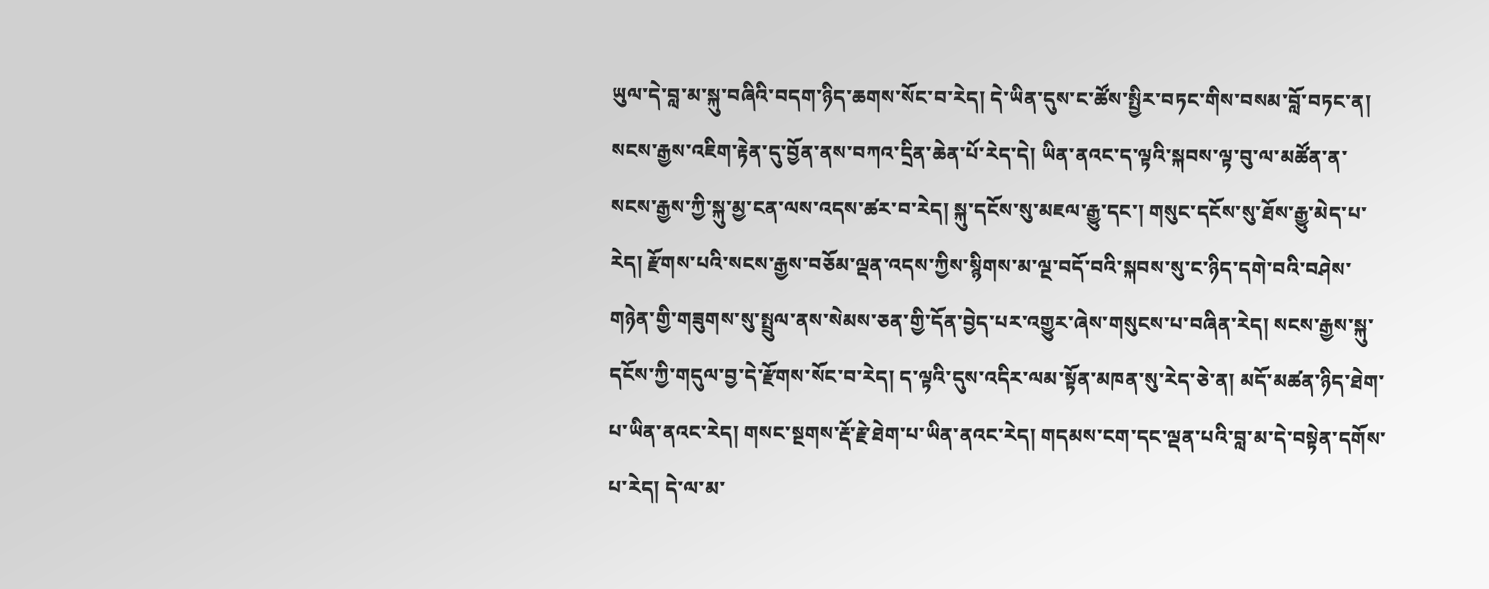ཡུལ་དེ་བླ་མ་སྐུ་བཞིའི་བདག་ཉིད་ཆགས་སོང་བ་རེད། དེ་ཡིན་དུས་ང་ཚོས་སྤྱིར་བཏང་གིས་བསམ་བློ་བཏང་ན། སངས་རྒྱས་འཇིག་རྟེན་དུ་བྱོན་ནས་བཀའ་དྲིན་ཆེན་པོ་རེད་དེ། ཡིན་ནའང་ད་ལྟའི་སྐབས་ལྟ་བུ་ལ་མཚོན་ན་སངས་རྒྱས་ཀྱི་སྐུ་མྱ་ངན་ལས་འདས་ཚར་བ་རེད། སྐུ་དངོས་སུ་མཇལ་རྒྱུ་དང་། གསུང་དངོས་སུ་ཐོས་རྒྱུ་མེད་པ་རེད། རྫོགས་པའི་སངས་རྒྱས་བཅོམ་ལྡན་འདས་ཀྱིས་སྙིགས་མ་ལྔ་བདོ་བའི་སྐབས་སུ་ང་ཉིད་དགེ་བའི་བཤེས་གཉེན་གྱི་གཟུགས་སུ་སྤྲུལ་ནས་སེམས་ཅན་གྱི་དོན་བྱེད་པར་འགྱུར་ཞེས་གསུངས་པ་བཞིན་རེད། སངས་རྒྱས་སྐུ་དངོས་ཀྱི་གདུལ་བྱ་དེ་རྫོགས་སོང་བ་རེད། ད་ལྟའི་དུས་འདིར་ལམ་སྟོན་མཁན་སུ་རེད་ཅེ་ན། མདོ་མཚན་ཉིད་ཐེག་པ་ཡིན་ནའང་རེད། གསང་སྔགས་རྡོ་རྗེ་ཐེག་པ་ཡིན་ནའང་རེད། གདམས་ངག་དང་ལྡན་པའི་བླ་མ་དེ་བསྟེན་དགོས་པ་རེད། དེ་ལ་མ་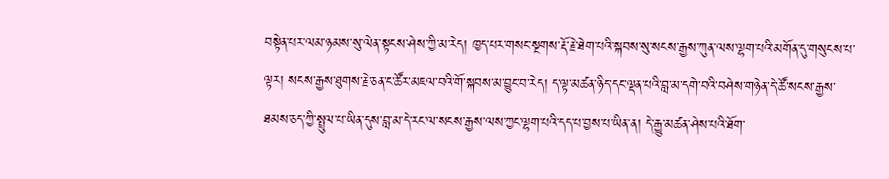བསྟེན་པར་ལམ་ཉམས་སུ་ལེན་སྟངས་ཤེས་ཀྱི་མ་རེད། ཁྱད་པར་གསང་སྔགས་རྡོ་རྗེ་ཐེག་པའི་སྐབས་སུ་སངས་རྒྱས་ཀུན་ལས་ལྷག་པའི་མགོན་དུ་གསུངས་པ་ལྟར། སངས་རྒྱས་ཐུགས་རྗེ་ཅན་ང་ཚོར་མཇལ་བའི་གོ་སྐབས་མ་བྱུང་བ་རེད། ད་ལྟ་མཚན་ཉིད་དང་ལྡན་པའི་བླ་མ་དགེ་བའི་བཤེས་གཉེན་དེ་ཚོ་སངས་རྒྱས་ཐམས་ཅད་ཀྱི་སྤྲུལ་པ་ཡིན་དུས་བླ་མ་དེ་རང་ལ་སངས་རྒྱས་ལས་ཀྱང་ལྷག་པའི་དད་པ་བྱས་པ་ཡིན་ན། དེ་རྒྱུ་མཚན་ཤེས་པའི་ཐོག་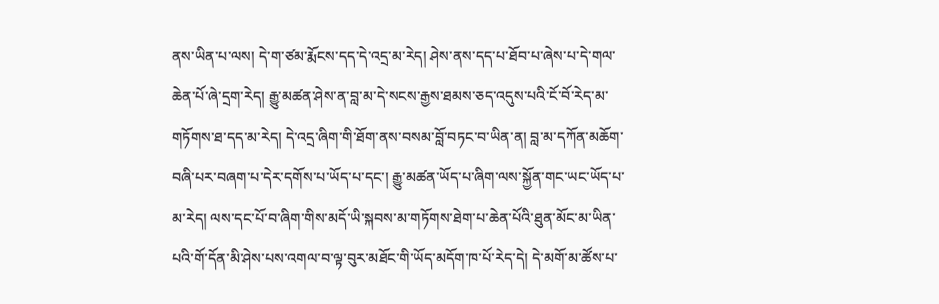ནས་ཡིན་པ་ལས། དེ་ག་ཙམ་རྨོངས་དད་དེ་འདྲ་མ་རེད། ཤེས་ནས་དད་པ་ཐོབ་པ་ཞེས་པ་དེ་གལ་ཆེན་པོ་ཞེ་དྲག་རེད། རྒྱུ་མཚན་ཤེས་ན་བླ་མ་དེ་སངས་རྒྱས་ཐམས་ཅད་འདུས་པའི་ངོ་བོ་རེད་མ་གཏོགས་ཐ་དད་མ་རེད། དེ་འདྲ་ཞིག་གི་ཐོག་ནས་བསམ་བློ་བཏང་བ་ཡིན་ན། བླ་མ་དཀོན་མཆོག་བཞི་པར་བཞག་པ་དེར་དགོས་པ་ཡོད་པ་དང་། རྒྱུ་མཚན་ཡོད་པ་ཞིག་ལས་སྐྱོན་གང་ཡང་ཡོད་པ་མ་རེད། ལས་དང་པོ་བ་ཞིག་གིས་མདོ་ཡི་སྐབས་མ་གཏོགས་ཐེག་པ་ཆེན་པོའི་ཐུན་མོང་མ་ཡིན་པའི་གོ་དོན་མི་ཤེས་པས་འགལ་བ་ལྟ་བུར་མཐོང་གི་ཡོད་མདོག་ཁ་པོ་རེད་དེ། དེ་མགོ་མ་ཚོས་པ་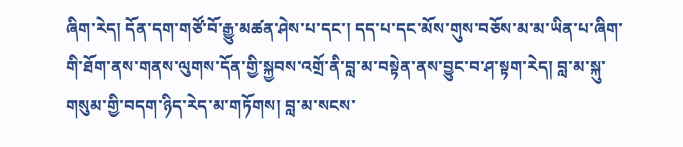ཞིག་རེད། དོན་དག་གཙོ་བོ་རྒྱུ་མཚན་ཤེས་པ་དང་། དད་པ་དང་མོས་གུས་བཅོས་མ་མ་ཡིན་པ་ཞིག་གི་ཐོག་ནས་གནས་ལུགས་དོན་གྱི་སྐྱབས་འགྲོ་ནི་བླ་མ་བསྟེན་ནས་བྱུང་བ་ཤ་སྟག་རེད། བླ་མ་སྐུ་གསུམ་གྱི་བདག་ཉིད་རེད་མ་གཏོགས། བླ་མ་སངས་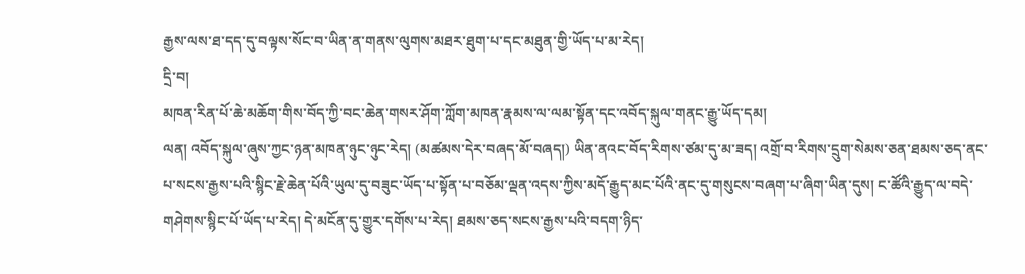རྒྱས་ལས་ཐ་དད་དུ་བལྟས་སོང་བ་ཡིན་ན་གནས་ལུགས་མཐར་ཐུག་པ་དང་མཐུན་གྱི་ཡོད་པ་མ་རེད།
དྲི་བ།
མཁན་རིན་པོ་ཆེ་མཆོག་གིས་བོད་ཀྱི་བང་ཆེན་གསར་ཤོག་ཀློག་མཁན་རྣམས་ལ་ལམ་སྟོན་དང་འབོད་སྐུལ་གནང་རྒྱུ་ཡོད་དམ།
ལན། འབོད་སྐུལ་ཞུས་ཀྱང་ཉན་མཁན་ཉུང་ཉུང་རེད། (མཚམས་དེར་བཞད་མོ་བཞད།) ཡིན་ནའང་བོད་རིགས་ཙམ་དུ་མ་ཟད། འགྲོ་བ་རིགས་དྲུག་སེམས་ཅན་ཐམས་ཅད་ནང་པ་སངས་རྒྱས་པའི་སྙིང་རྗེ་ཆེན་པོའི་ཡུལ་དུ་བཟུང་ཡོད་པ་སྟོན་པ་བཅོམ་ལྡན་འདས་ཀྱིས་མདོ་རྒྱུད་མང་པོའི་ནང་དུ་གསུངས་བཞག་པ་ཞིག་ཡིན་དུས། ང་ཚོའི་རྒྱུད་ལ་བདེ་གཤེགས་སྙིང་པོ་ཡོད་པ་རེད། དེ་མངོན་དུ་གྱུར་དགོས་པ་རེད། ཐམས་ཅད་སངས་རྒྱས་པའི་བདག་ཉིད་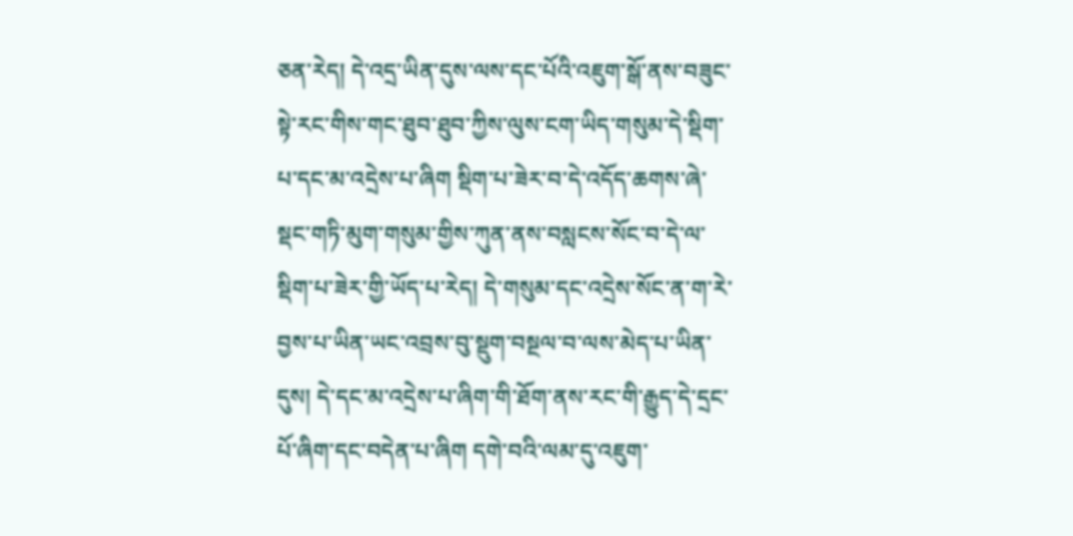ཅན་རེད། དེ་འདྲ་ཡིན་དུས་ལས་དང་པོའི་འཇུག་སྒོ་ནས་བཟུང་སྟེ་རང་གིས་གང་ཐུབ་ཐུབ་ཀྱིས་ལུས་ངག་ཡིད་གསུམ་དེ་སྡིག་པ་དང་མ་འདྲེས་པ་ཞིག སྡིག་པ་ཟེར་བ་དེ་འདོད་ཆགས་ཞེ་སྡང་གཏི་མུག་གསུམ་གྱིས་ཀུན་ནས་བསླངས་སོང་བ་དེ་ལ་སྡིག་པ་ཟེར་གྱི་ཡོད་པ་རེད། དེ་གསུམ་དང་འདྲེས་སོང་ན་ག་རེ་བྱས་པ་ཡིན་ཡང་འབྲས་བུ་སྡུག་བསྔལ་བ་ལས་མེད་པ་ཡིན་དུས། དེ་དང་མ་འདྲེས་པ་ཞིག་གི་ཐོག་ནས་རང་གི་རྒྱུད་དེ་དྲང་པོ་ཞིག་དང་བདེན་པ་ཞིག དགེ་བའི་ལམ་དུ་འཇུག་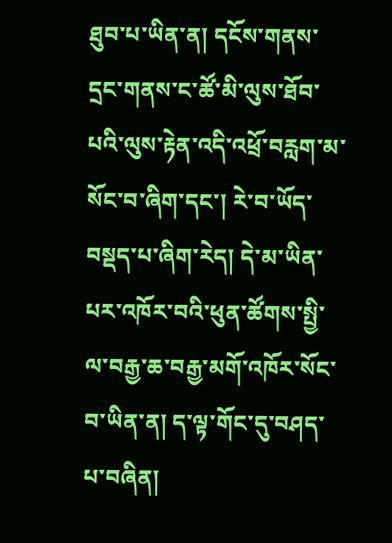ཐུབ་པ་ཡིན་ན། དངོས་གནས་དྲང་གནས་ང་ཚོ་མི་ལུས་ཐོབ་པའི་ལུས་རྟེན་འདི་འཕྲོ་བརླག་མ་སོང་བ་ཞིག་དང་། རེ་བ་ཡོད་བསྡད་པ་ཞིག་རེད། དེ་མ་ཡིན་པར་འཁོར་བའི་ཕུན་ཚོགས་སྤྱི་ལ་བརྒྱ་ཆ་བརྒྱ་མགོ་འཁོར་སོང་བ་ཡིན་ན། ད་ལྟ་གོང་དུ་བཤད་པ་བཞིན།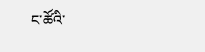ང་ཚོའི་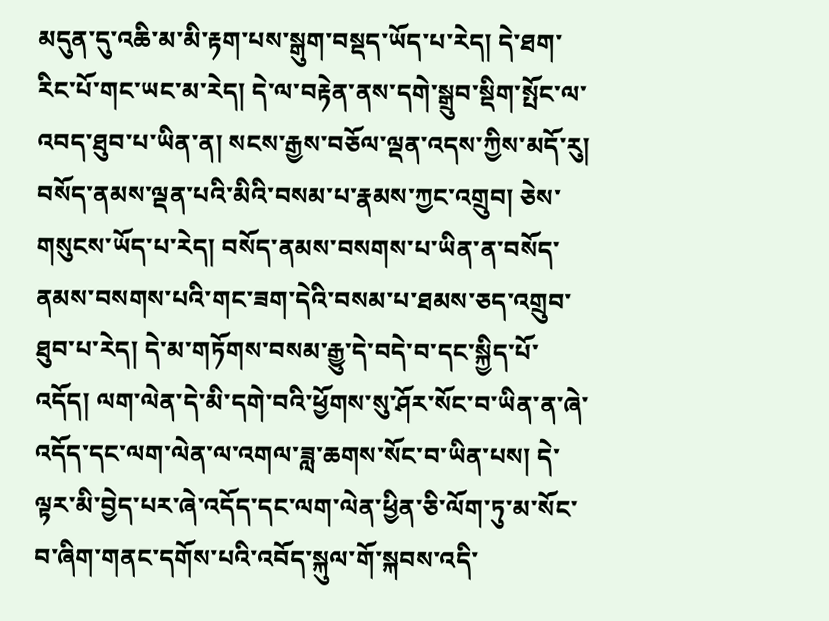མདུན་དུ་འཆི་མ་མི་རྟག་པས་སྒུག་བསྡད་ཡོད་པ་རེད། དེ་ཐག་རིང་པོ་གང་ཡང་མ་རེད། དེ་ལ་བརྟེན་ནས་དགེ་སྒྲུབ་སྡིག་སྤོང་ལ་འབད་ཐུབ་པ་ཡིན་ན། སངས་རྒྱས་བཅོལ་ལྡན་འདས་ཀྱིས་མདོ་རུ། བསོད་ནམས་ལྡན་པའི་མིའི་བསམ་པ་རྣམས་ཀྱང་འགྲུབ། ཅེས་གསུངས་ཡོད་པ་རེད། བསོད་ནམས་བསགས་པ་ཡིན་ན་བསོད་ནམས་བསགས་པའི་གང་ཟག་དེའི་བསམ་པ་ཐམས་ཅད་འགྲུབ་ཐུབ་པ་རེད། དེ་མ་གཏོགས་བསམ་རྒྱུ་དེ་བདེ་བ་དང་སྐྱིད་པོ་འདོད། ལག་ལེན་དེ་མི་དགེ་བའི་ཕྱོགས་སུ་ཤོར་སོང་བ་ཡིན་ན་ཞེ་འདོད་དང་ལག་ལེན་ལ་འགལ་ཟླ་ཆགས་སོང་བ་ཡིན་པས། དེ་ལྟར་མི་བྱེད་པར་ཞེ་འདོད་དང་ལག་ལེན་ཕྱིན་ཅི་ལོག་ཏུ་མ་སོང་བ་ཞིག་གནང་དགོས་པའི་འབོད་སྐུལ་གོ་སྐབས་འདི་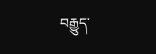བརྒྱུད་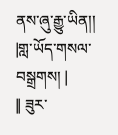ནས་ཞུ་རྒྱུ་ཡིན།།
|གླ་ཡོད་གསལ་བསྒྲགས། |
|| ཟུར་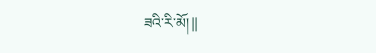ཟའི་རི་མོ། ||